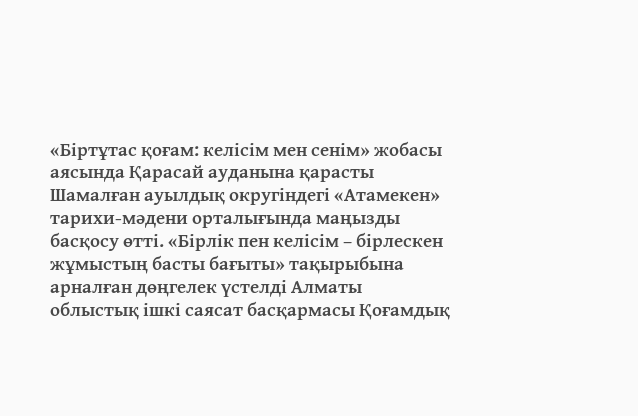«Біртұтас қоғам: келісім мен сенім» жобасы аясында Қарасай ауданына қарасты Шамалған ауылдық округіндегі «Атамекен» тарихи-мәдени орталығында маңызды басқосу өтті. «Бірлік пен келісім – бірлескен жұмыстың басты бағыты» тақырыбына арналған дөңгелек үстелді Алматы облыстық ішкі саясат басқармасы Қоғамдық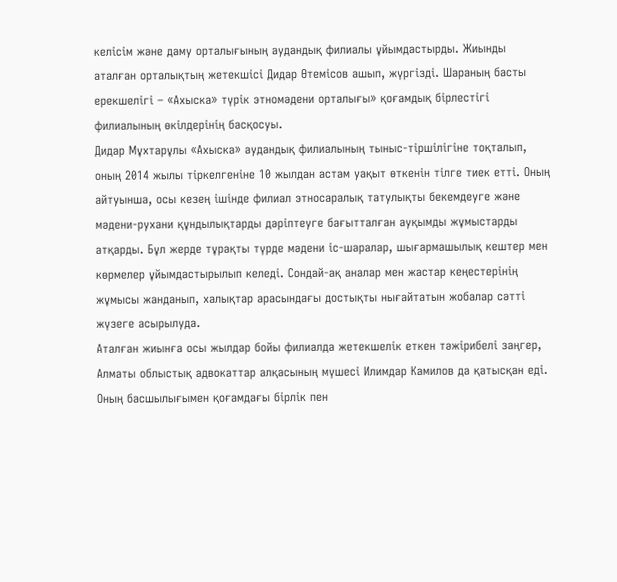келісім және даму орталығының аудандық филиалы ұйымдастырды. Жиынды аталған орталықтың жетекшісі Дидар Өтемісов ашып, жүргізді. Шараның басты ерекшелігі – «Ахыска» түрік этномәдени орталығы» қоғамдық бірлестігі филиалының өкілдерінің басқосуы.
Дидар Мұхтарұлы «Ахыска» аудандық филиалының тыныс-тіршілігіне тоқталып, оның 2014 жылы тіркелгеніне 10 жылдан астам уақыт өткенін тілге тиек етті. Оның айтуынша, осы кезең ішінде филиал этносаралық татулықты бекемдеуге және мәдени-рухани құндылықтарды дәріптеуге бағытталған ауқымды жұмыстарды атқарды. Бұл жерде тұрақты түрде мәдени іс-шаралар, шығармашылық кештер мен көрмелер ұйымдастырылып келеді. Сондай-ақ аналар мен жастар кеңестерінің жұмысы жанданып, халықтар арасындағы достықты нығайтатын жобалар сәтті жүзеге асырылуда.
Аталған жиынға осы жылдар бойы филиалда жетекшелік еткен тәжірибелі заңгер, Алматы облыстық адвокаттар алқасының мүшесі Илимдар Камилов да қатысқан еді. Оның басшылығымен қоғамдағы бірлік пен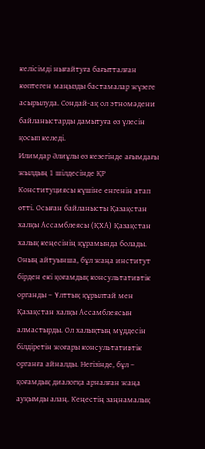келісімді нығайтуға бағытталған көптеген маңызды бастамалар жүзеге асырылуда. Сондай-ақ ол этномәдени байланыстарды дамытуға өз үлесін қосып келеді.
Илимдар Әлиұлы өз кезегінде ағымдағы жылдың 1 шілдесінде ҚР Конституциясы күшіне енгенін атап өтті. Осыған байланысты Қазақстан халқы Ассамблеясы (ҚХА) Қазақстан халық кеңесінің құрамында болады. Оның айтуынша, бұл жаңа институт бірден екі қоғамдық консультативтік органды – Ұлттық құрылтай мен Қазақстан халқы Ассамблеясын алмастырды. Ол халықтың мүддесін білдіретін жоғары консультативтік органға айналды. Негізінде, бұл – қоғамдық диалогқа арналған жаңа ауқымды алаң. Кеңестің заңнамалық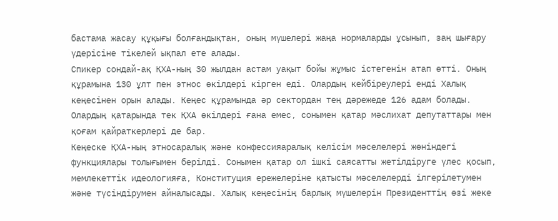бастама жасау құқығы болғандықтан, оның мүшелері жаңа нормаларды ұсынып, заң шығару үдерісіне тікелей ықпал ете алады.
Спикер сондай-ақ ҚХА-ның 30 жылдан астам уақыт бойы жұмыс істегенін атап өтті. Оның құрамына 130 ұлт пен этнос өкілдері кірген еді. Олардың кейбіреулері енді Халық кеңесінен орын алады. Кеңес құрамында әр сектордан тең дәрежеде 126 адам болады. Олардың қатарында тек ҚХА өкілдері ғана емес, сонымен қатар мәслихат депутаттары мен қоғам қайраткерлері де бар.
Кеңеске ҚХА-ның этносаралық және конфессияаралық келісім мәселелері жөніндегі функциялары толығымен берілді. Сонымен қатар ол ішкі саясатты жетілдіруге үлес қосып, мемлекеттік идеологияға, Конституция ережелеріне қатысты мәселелерді ілгерілетумен және түсіндірумен айналысады. Халық кеңесінің барлық мүшелерін Президенттің өзі жеке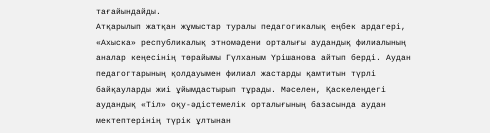тағайындайды.
Атқарылып жатқан жұмыстар туралы педагогикалық еңбек ардагері, «Ахыска» республикалық этномәдени орталығы аудандық филиалының аналар кеңесінің төрайымы Гүлханым Үрішанова айтып берді. Аудан педагогтарының қолдауымен филиал жастарды қамтитын түрлі байқауларды жиі ұйымдастырып тұрады. Мәселен, Қаскелеңдегі аудандық «Тіл» оқу-әдістемелік орталығының базасында аудан мектептерінің түрік ұлтынан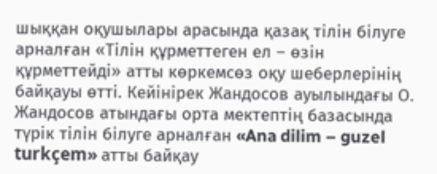шыққан оқушылары арасында қазақ тілін білуге арналған «Тілін құрметтеген ел – өзін құрметтейді» атты көркемсөз оқу шеберлерінің байқауы өтті. Кейінірек Жандосов ауылындағы О. Жандосов атындағы орта мектептің базасында түрік тілін білуге арналған «Ana dilim – guzel turkçem» атты байқау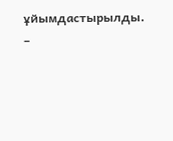ұйымдастырылды.
–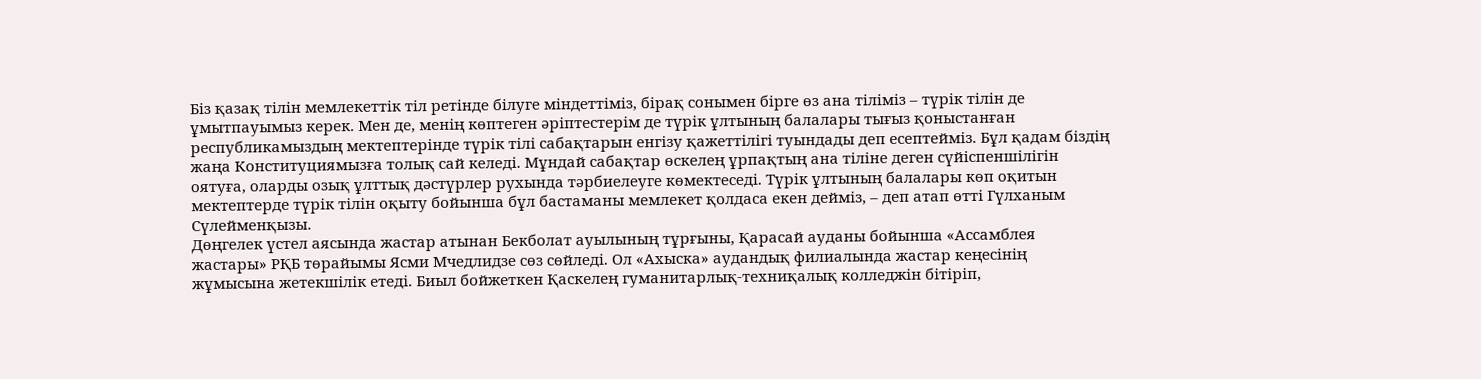Біз қазақ тілін мемлекеттік тіл ретінде білуге міндеттіміз, бірақ сонымен бірге өз ана тіліміз – түрік тілін де ұмытпауымыз керек. Мен де, менің көптеген әріптестерім де түрік ұлтының балалары тығыз қоныстанған республикамыздың мектептерінде түрік тілі сабақтарын енгізу қажеттілігі туындады деп есептейміз. Бұл қадам біздің жаңа Конституциямызға толық сай келеді. Мұндай сабақтар өскелең ұрпақтың ана тіліне деген сүйіспеншілігін оятуға, оларды озық ұлттық дәстүрлер рухында тәрбиелеуге көмектеседі. Түрік ұлтының балалары көп оқитын мектептерде түрік тілін оқыту бойынша бұл бастаманы мемлекет қолдаса екен дейміз, – деп атап өтті Гүлханым Сүлейменқызы.
Дөңгелек үстел аясында жастар атынан Бекболат ауылының тұрғыны, Қарасай ауданы бойынша «Ассамблея жастары» РҚБ төрайымы Ясми Мчедлидзе сөз сөйледі. Ол «Ахыска» аудандық филиалында жастар кеңесінің жұмысына жетекшілік етеді. Биыл бойжеткен Қаскелең гуманитарлық-техниқалық колледжін бітіріп,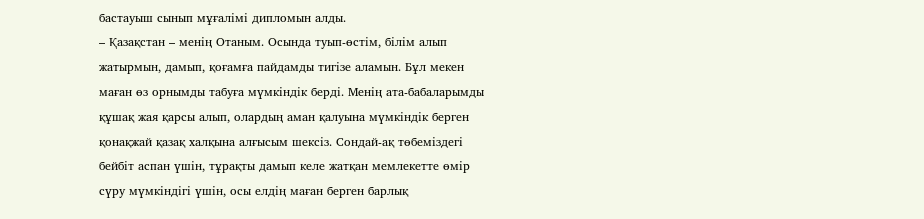бастауыш сынып мұғалімі дипломын алды.
– Қазақстан – менің Отаным. Осында туып-өстім, білім алып жатырмын, дамып, қоғамға пайдамды тигізе аламын. Бұл мекен маған өз орнымды табуға мүмкіндік берді. Менің ата-бабаларымды құшақ жая қарсы алып, олардың аман қалуына мүмкіндік берген қонақжай қазақ халқына алғысым шексіз. Сондай-ақ төбеміздегі бейбіт аспан үшін, тұрақты дамып келе жатқан мемлекетте өмір сүру мүмкіндігі үшін, осы елдің маған берген барлық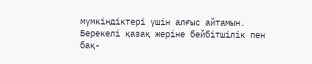мүмкіндіктері үшін алғыс айтамын.
Берекелі қазақ жеріне бейбітшілік пен бақ-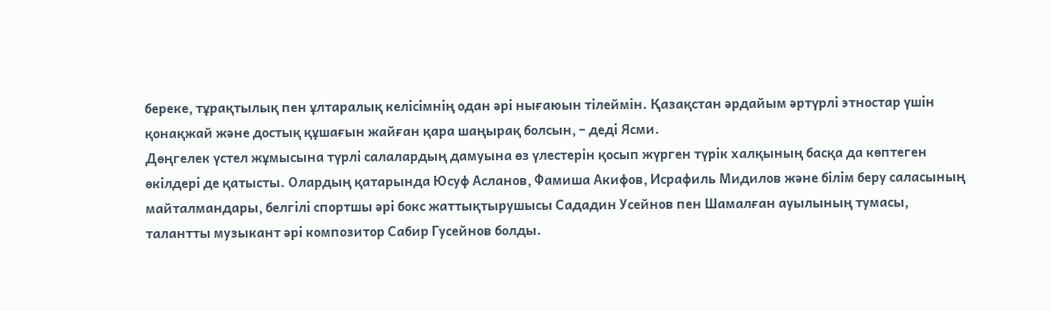береке, тұрақтылық пен ұлтаралық келісімнің одан әрі нығаюын тілеймін. Қазақстан әрдайым әртүрлі этностар үшін қонақжай және достық құшағын жайған қара шаңырақ болсын, – деді Ясми.
Дөңгелек үстел жұмысына түрлі салалардың дамуына өз үлестерін қосып жүрген түрік халқының басқа да көптеген өкілдері де қатысты. Олардың қатарында Юсуф Асланов, Фамиша Aкифов, Исрафиль Мидилов және білім беру саласының майталмандары, белгілі спортшы әрі бокс жаттықтырушысы Сададин Усейнов пен Шамалған ауылының тумасы, талантты музыкант әрі композитор Сабир Гусейнов болды.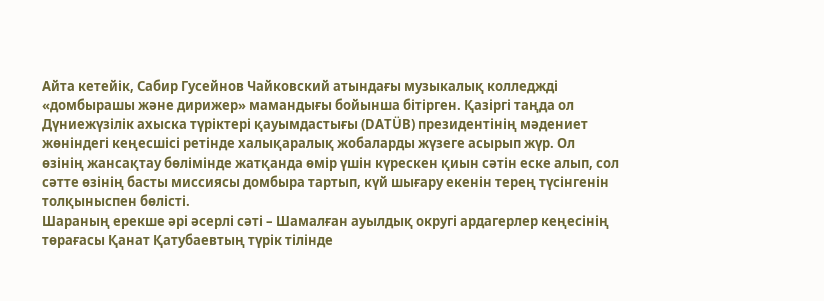Айта кетейік, Сабир Гусейнов Чайковский атындағы музыкалық колледжді «домбырашы және дирижер» мамандығы бойынша бітірген. Қазіргі таңда ол Дүниежүзілік ахыска түріктері қауымдастығы (DATÜB) президентінің мәдениет жөніндегі кеңесшісі ретінде халықаралық жобаларды жүзеге асырып жүр. Ол өзінің жансақтау бөлімінде жатқанда өмір үшін күрескен қиын сәтін еске алып, сол сәтте өзінің басты миссиясы домбыра тартып, күй шығару екенін терең түсінгенін толқыныспен бөлісті.
Шараның ерекше әрі әсерлі сәті – Шамалған ауылдық округі ардагерлер кеңесінің төрағасы Қанат Қатубаевтың түрік тілінде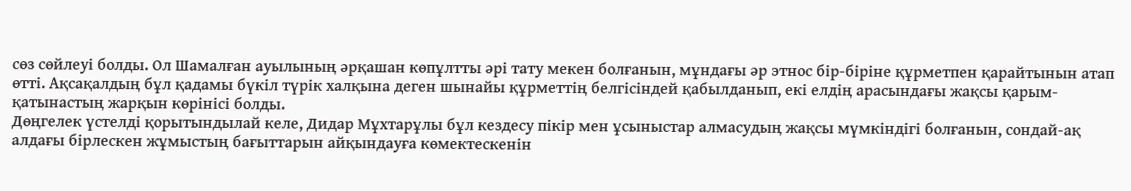сөз сөйлеуі болды. Ол Шамалған ауылының әрқашан көпұлтты әрі тату мекен болғанын, мұндағы әр этнос бір-біріне құрметпен қарайтынын атап өтті. Ақсақалдың бұл қадамы бүкіл түрік халқына деген шынайы құрметтің белгісіндей қабылданып, екі елдің арасындағы жақсы қарым-қатынастың жарқын көрінісі болды.
Дөңгелек үстелді қорытындылай келе, Дидар Мұхтарұлы бұл кездесу пікір мен ұсыныстар алмасудың жақсы мүмкіндігі болғанын, сондай-ақ алдағы бірлескен жұмыстың бағыттарын айқындауға көмектескенін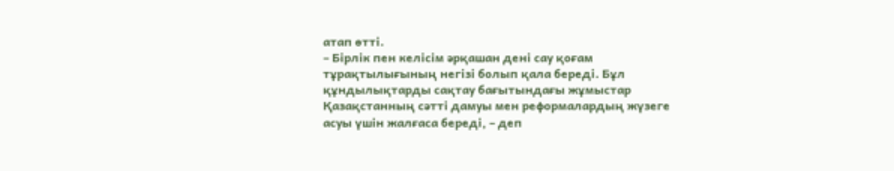атап өтті.
– Бірлік пен келісім әрқашан дені сау қоғам тұрақтылығының негізі болып қала береді. Бұл құндылықтарды сақтау бағытындағы жұмыстар Қазақстанның сәтті дамуы мен реформалардың жүзеге асуы үшін жалғаса береді, – деп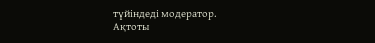түйіндеді модератор.
Ақтоты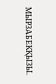МЫРЗАБЕКҚЫЗЫ.